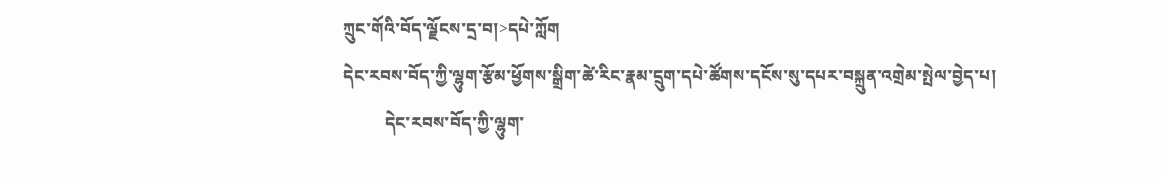ཀྲུང་གོའི་བོད་ལྗོངས་དྲ་བ།>དཔེ་ཀློག
དེང་རབས་བོད་ཀྱི་ལྷུག་རྩོམ་ཕྱོགས་སྒྲིག་ཚེ་རིང་རྣམ་དྲུག་དཔེ་ཚོགས་དངོས་སུ་དཔར་བསྐྲུན་འགྲེམ་སྤེལ་བྱེད་པ།
          དེང་རབས་བོད་ཀྱི་ལྷུག་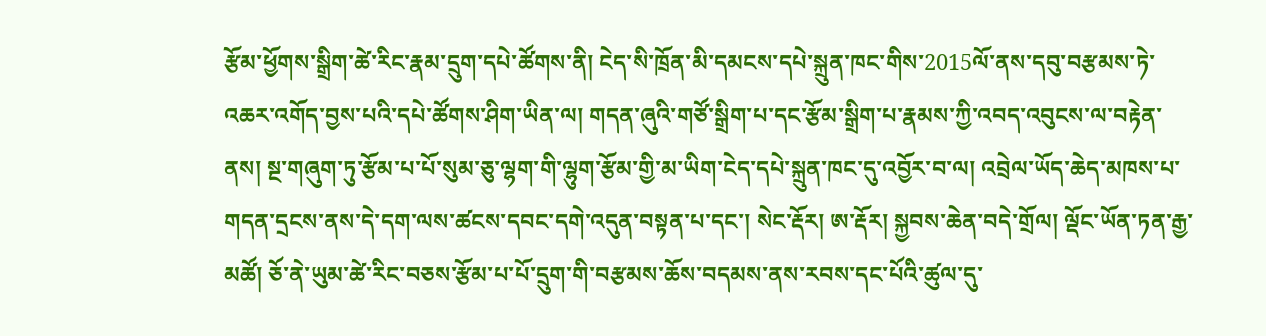རྩོམ་ཕྱོགས་སྒྲིག་ཚེ་རིང་རྣམ་དྲུག་དཔེ་ཚོགས་ནི། ངེད་སི་ཁྲོན་མི་དམངས་དཔེ་སྐྲུན་ཁང་གིས་2015ལོ་ནས་དབུ་བརྩམས་ཏེ་འཆར་འགོད་བྱས་པའི་དཔེ་ཚོགས་ཤིག་ཡིན་ལ། གདན་ཞུའི་གཙོ་སྒྲིག་པ་དང་རྩོམ་སྒྲིག་པ་རྣམས་ཀྱི་འབད་འབུངས་ལ་བརྟེན་ནས། སྔ་གཞུག་ཏུ་རྩོམ་པ་པོ་སུམ་ཅུ་ལྷག་གི་ལྷུག་རྩོམ་གྱི་མ་ཡིག་ངེད་དཔེ་སྐྲུན་ཁང་དུ་འབྱོར་བ་ལ། འབྲེལ་ཡོད་ཆེད་མཁས་པ་གདན་དྲངས་ནས་དེ་དག་ལས་ཚངས་དབང་དགེ་འདུན་བསྟན་པ་དང་། སེང་རྡོར། ཨ་རྡོར། སྐྱབས་ཆེན་བདེ་གྲོལ། ལྡོང་ཡོན་ཏན་རྒྱ་མཚོ། ཅོ་ནེ་ཡུམ་ཚེ་རིང་བཅས་རྩོམ་པ་པོ་དྲུག་གི་བརྩམས་ཆོས་བདམས་ནས་རབས་དང་པོའི་ཚུལ་དུ་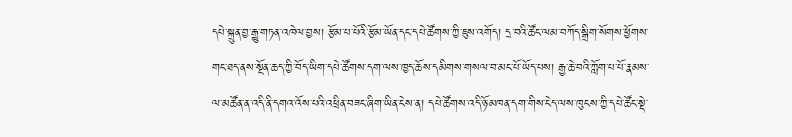དཔེ་སྐྲུན་བྱ་རྒྱུ་གཏན་འཁེལ་བྱས། རྩོམ་པ་པོའི་རྩོམ་ཡོན་དང་དཔེ་ཚོགས་ཀྱི་ཇུས་འགོད། དྲ་བའི་ཚོང་ལམ་བཀོད་སྒྲིག་སོགས་ཕྱོགས་གང་ཐད་ནས་སྔོན་ཆད་ཀྱི་བོད་ཡིག་དཔེ་ཚོགས་དག་ལས་ཁྱད་ཆོས་དམིགས་གསལ་བ་མང་པོ་ཡོད་པས། རྒྱ་ཆེ་བའི་ཀློག་པ་པོ་རྣམས་ལ་མཚོན་ན་འདི་ནི་དགའ་འོས་པའི་འཕྲིན་བཟང་ཞིག་ཡིན་ངེས་ན། དཔེ་ཚོགས་འདི་ཉོ་མཁན་དག་གིས་ངེད་ལས་ཁུངས་ཀྱི་དཔེ་ཚོང་སྡེ་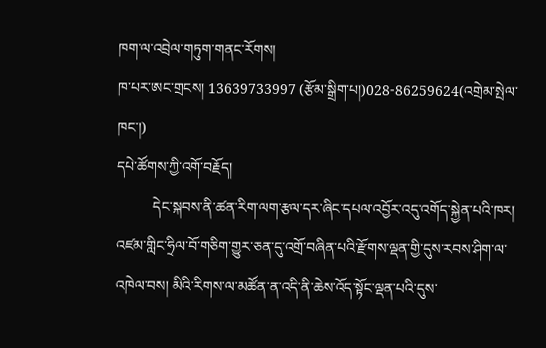ཁག་ལ་འབྲེལ་གཏུག་གནང་རོགས།
ཁ་པར་ཨང་གྲངས། 13639733997 (རྩོམ་སྒྲིག་པ།)028-86259624(འགྲེམ་སྤེལ་ཁང་།)
དཔེ་ཚོགས་ཀྱི་འགོ་བརྗོད།
          དེང་སྐབས་ནི་ཚན་རིག་ལག་རྩལ་དར་ཞིང་དཔལ་འབྱོར་འདུ་འགོད་སྐྱེན་པའི་ཁར། འཛམ་གླིང་ཧྲིལ་བོ་གཅིག་གྱུར་ཅན་དུ་འགྲོ་བཞིན་པའི་རྫོགས་ལྡན་གྱི་དུས་རབས་ཤིག་ལ་འཁེལ་བས། མིའི་རིགས་ལ་མཚོན་ན་འདི་ནི་ཆེས་འོད་སྟོང་ལྡན་པའི་དུས་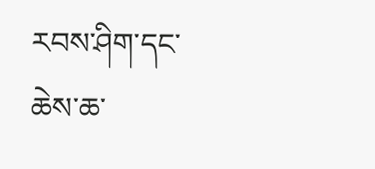རབས་ཤིག་དང་ཆེས་ཆ་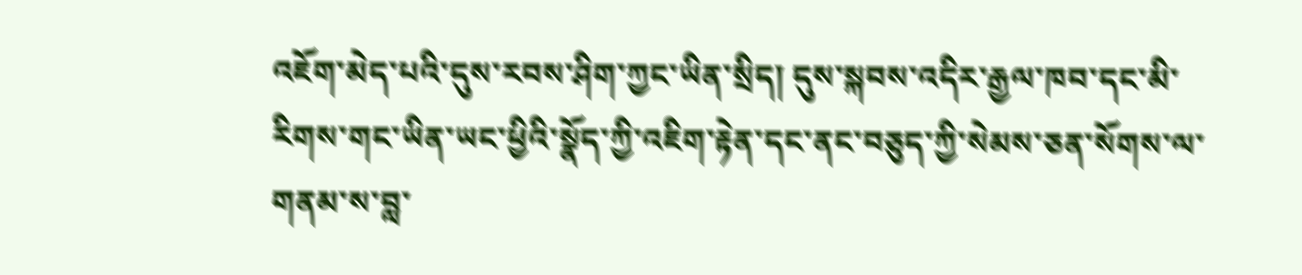འཇོག་མེད་པའི་དུས་རབས་ཤིག་ཀྱང་ཡིན་སྲིད། དུས་སྐབས་འདིར་རྒྱལ་ཁབ་དང་མི་རིགས་གང་ཡིན་ཡང་ཕྱིའི་སྣོད་ཀྱི་འཇིག་རྟེན་དང་ནང་བཅུད་ཀྱི་སེམས་ཅན་སོགས་ལ་གནམ་ས་བླ་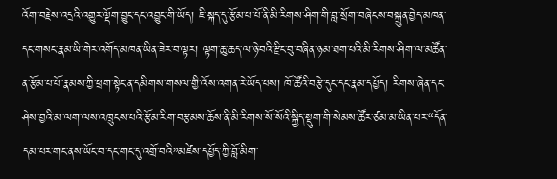འོག་བརྗེས་འདྲའི་འགྱུར་ལྡོག་བྱུང་དང་འབྱུང་གི་ཡོད། ཇི་སྐད་དུ་རྩོམ་པ་པོ་ནི་མི་རིགས་ཤིག་གི་བླ་སྲོག་བཞེངས་བསྐྲུན་བྱེད་མཁན་དང་གསང་རྣམ་ཡི་གེར་འགོད་མཁན་ཡིན་ཟེར་བ་ལྟར། ལྟག་ཆུ་ཆད་ལ་ཉེ་བའི་རྫིང་བུ་བཞིན་ཉམ་ཐག་པའི་མི་རིགས་ཤིག་ལ་མཚོན་ན་རྩོམ་པ་པོ་རྣམས་ཀྱི་ཕྲག་སྟེང་ན་དམིགས་གསལ་གྱི་འོས་འགན་རེ་ཡོད་པས། ཁོ་ཚོའི་བརྩེ་དུང་དང་རྣམ་དཔྱོད། རིགས་ཞེན་དང་ཤེས་བྱའི་མ་ལག་ལས་འཁྲུངས་པའི་རྩོམ་རིག་བརྩམས་ཆོས་ནི་མི་རིགས་སོ་སོའི་སྐྱིད་སྡུག་གི་སེམས་ཚོར་ཙམ་མ་ཡིན་པར་“དོན་དམ་པར་གང་ནས་ཡོང་བ་དང་གང་དུ་འགྲོ་བའི”མཛེས་དཔྱོད་ཀྱི་བློ་མིག་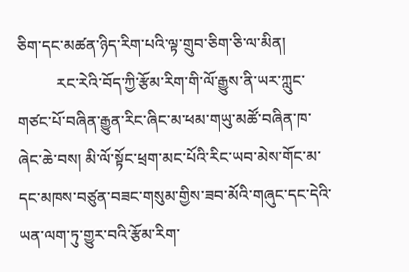ཅིག་དང་མཚན་ཉིད་རིག་པའི་ལྟ་གྲུབ་ཅིག་ཅི་ལ་མིན།
          རང་རེའི་བོད་ཀྱི་རྩོམ་རིག་གི་ལོ་རྒྱུས་ནི་ཡར་ཀླུང་གཙང་པོ་བཞིན་རྒྱུན་རིང་ཞིང་མ་ཕམ་གཡུ་མཚོ་བཞིན་ཁ་ཞེང་ཆེ་བས། མི་ལོ་སྟོང་ཕྲག་མང་པོའི་རིང་ཡབ་མེས་གོང་མ་དང་མཁས་བཙུན་བཟང་གསུམ་གྱིས་ཟབ་མོའི་གཞུང་དང་དེའི་ཡན་ལག་ཏུ་གྱུར་བའི་རྩོམ་རིག་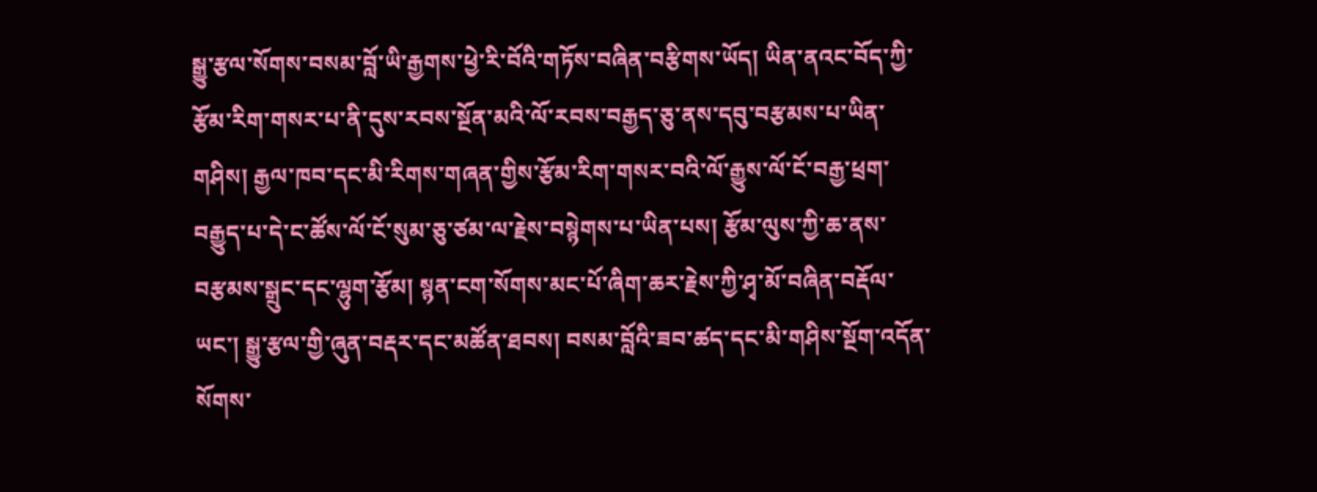སྒྱུ་རྩལ་སོགས་བསམ་བློ་ཡི་རྒྱགས་ཕྱེ་རི་བོའི་གཏོས་བཞིན་བརྩིགས་ཡོད། ཡིན་ནའང་བོད་ཀྱི་རྩོམ་རིག་གསར་པ་ནི་དུས་རབས་སྔོན་མའི་ལོ་རབས་བརྒྱད་ཅུ་ནས་དབུ་བརྩམས་པ་ཡིན་གཤིས། རྒྱལ་ཁབ་དང་མི་རིགས་གཞན་གྱིས་རྩོམ་རིག་གསར་བའི་ལོ་རྒྱུས་ལོ་ངོ་བརྒྱ་ཕྲག་བརྒྱུད་པ་དེ་ང་ཚོས་ལོ་ངོ་སུམ་ཅུ་ཙམ་ལ་རྗེས་བསྙེགས་པ་ཡིན་པས། རྩོམ་ལུས་ཀྱི་ཆ་ནས་བརྩམས་སྒྲུང་དང་ལྷུག་རྩོམ། སྙན་ངག་སོགས་མང་པོ་ཞིག་ཆར་རྗེས་ཀྱི་ཤྭ་མོ་བཞིན་བརྡོལ་ཡང་། སྒྱུ་རྩལ་གྱི་ཞུན་བརྡར་དང་མཚོན་ཐབས། བསམ་བློའི་ཟབ་ཚད་དང་མི་གཤིས་སྔོག་འདོན་སོགས་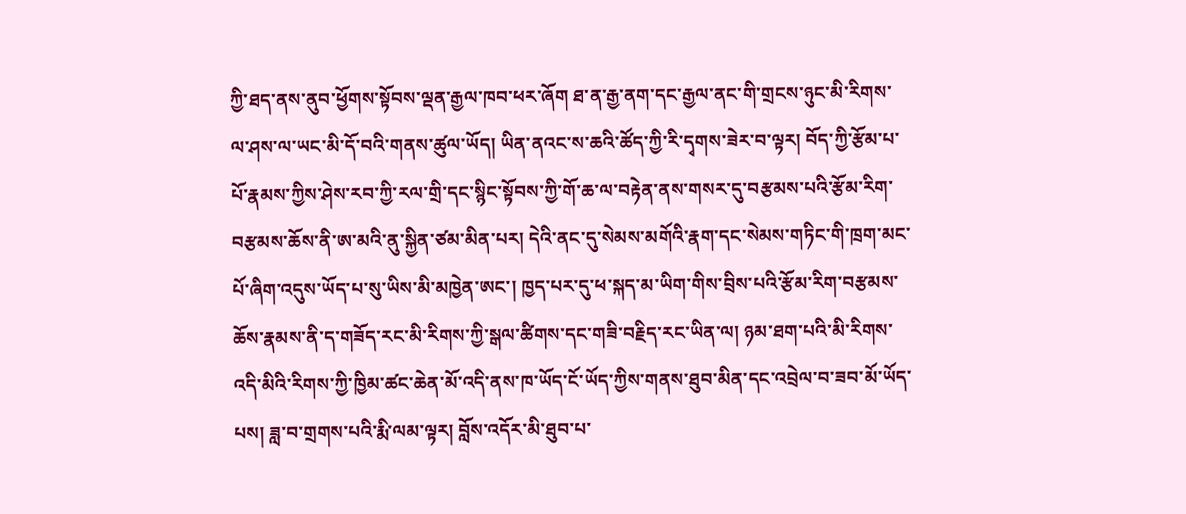ཀྱི་ཐད་ནས་ནུབ་ཕྱོགས་སྟོབས་ལྡན་རྒྱལ་ཁབ་ཕར་ཞོག ཐ་ན་རྒྱ་ནག་དང་རྒྱལ་ནང་གི་གྲངས་ཉུང་མི་རིགས་ལ་ཤས་ལ་ཡང་མི་དོ་བའི་གནས་ཚུལ་ཡོད། ཡིན་ནའང་ས་ཆའི་ཚོད་ཀྱི་རི་དྭགས་ཟེར་བ་ལྟར། བོད་ཀྱི་རྩོམ་པ་པོ་རྣམས་ཀྱིས་ཤེས་རབ་ཀྱི་རལ་གྲི་དང་སྙིང་སྟོབས་ཀྱི་གོ་ཆ་ལ་བརྟེན་ནས་གསར་དུ་བརྩམས་པའི་རྩོམ་རིག་བརྩམས་ཆོས་ནི་ཨ་མའི་ནུ་སྐྱིན་ཙམ་མིན་པར། དེའི་ནང་དུ་སེམས་མགོའི་རྣག་དང་སེམས་གཏིང་གི་ཁྲག་མང་པོ་ཞིག་འདུས་ཡོད་པ་སུ་ཡིས་མི་མཁྱེན་ཨང་། ཁྱད་པར་དུ་ཕ་སྐད་མ་ཡིག་གིས་བྲིས་པའི་རྩོམ་རིག་བརྩམས་ཆོས་རྣམས་ནི་ད་གཟོད་རང་མི་རིགས་ཀྱི་སྒལ་ཚིགས་དང་གཟི་བརྗིད་རང་ཡིན་ལ། ཉམ་ཐག་པའི་མི་རིགས་འདི་མིའི་རིགས་ཀྱི་ཁྱིམ་ཚང་ཆེན་མོ་འདི་ནས་ཁ་ཡོད་ངོ་ཡོད་ཀྱིས་གནས་ཐུབ་མིན་དང་འབྲེལ་བ་ཟབ་མོ་ཡོད་པས། ཟླ་བ་གྲགས་པའི་རྨི་ལམ་ལྟར། བློས་འདོར་མི་ཐུབ་པ་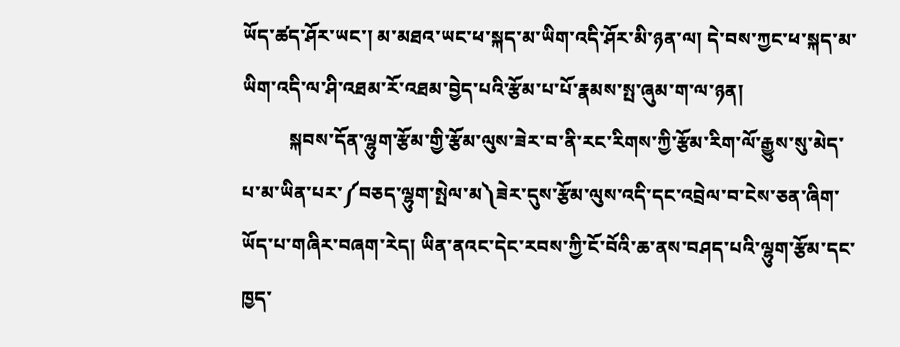ཡོད་ཚད་ཤོར་ཡང་། མ་མཐའ་ཡང་ཕ་སྐད་མ་ཡིག་འདི་ཤོར་མི་ཉན་ལ། དེ་བས་ཀྱང་ཕ་སྐད་མ་ཡིག་འདི་ལ་ཤི་འཐམ་རོ་འཐམ་བྱེད་པའི་རྩོམ་པ་པོ་རྣམས་སྤ་ཞུམ་ག་ལ་ཉན།
          སྐབས་དོན་ལྷུག་རྩོམ་གྱི་རྩོམ་ལུས་ཟེར་བ་ནི་རང་རིགས་ཀྱི་རྩོམ་རིག་ལོ་རྒྱུས་སུ་མེད་པ་མ་ཡིན་པར་༼བཅད་ལྷུག་སྤེལ་མ༽ཟེར་དུས་རྩོམ་ལུས་འདི་དང་འབྲེལ་བ་ངེས་ཅན་ཞིག་ཡོད་པ་གཞིར་བཞག་རེད། ཡིན་ནའང་དེང་རབས་ཀྱི་ངོ་བོའི་ཆ་ནས་བཤད་པའི་ལྷུག་རྩོམ་དང་ཁྱད་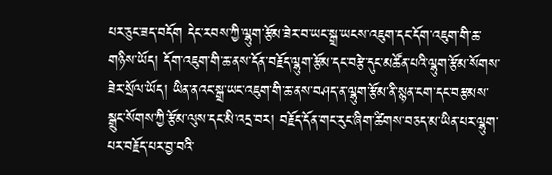པར་ཅུང་ཟད་བདོག དེང་རབས་ཀྱི་ལྷུག་རྩོམ་ཟེར་བ་ཡང་སྒྲ་ཡངས་འཇུག་དང་དོག་འཇུག་གི་ཆ་གཉིས་ཡོད། དོག་འཇུག་གི་ཆ་ནས་དོན་བརྗོད་ལྷུག་རྩོམ་དང་བརྩེ་དུང་མཚོན་པའི་ལྷུག་རྩོམ་སོགས་ཟེར་སྲོལ་ཡོད། ཡིན་ནའང་སྒྲ་ཡང་འཇུག་གི་ཆ་ནས་བཤད་ན་ལྷུག་རྩོམ་ནི་སྙན་ངག་དང་བརྩམས་སྒྲུང་སོགས་ཀྱི་རྩོམ་ལུས་དང་མི་འདྲ་བར། བརྗོད་དོན་གང་རུང་ཞིག་ཚིགས་བཅད་མ་ཡིན་པར་ལྷུག་པར་བརྗོད་པར་བྱ་བའི་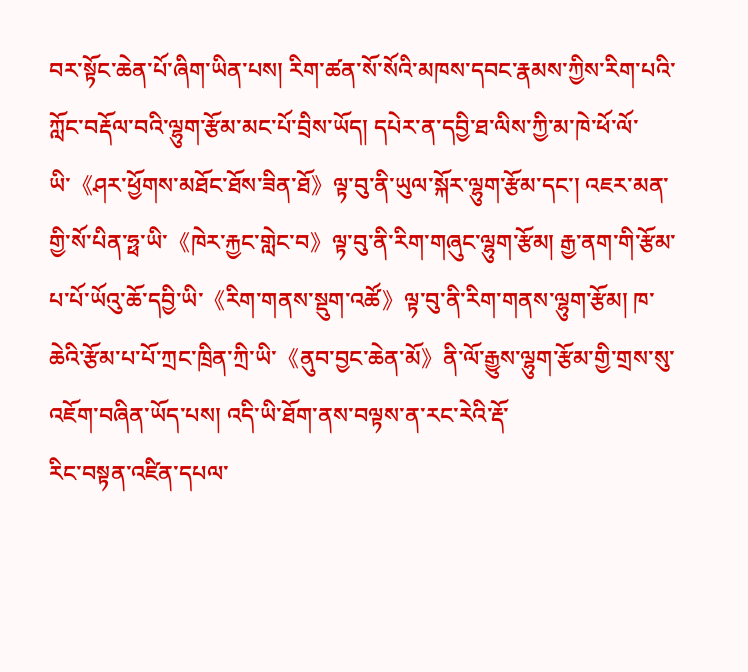བར་སྟོང་ཆེན་པོ་ཞིག་ཡིན་པས། རིག་ཚན་སོ་སོའི་མཁས་དབང་རྣམས་ཀྱིས་རིག་པའི་ཀློང་བརྡོལ་བའི་ལྷུག་རྩོམ་མང་པོ་བྲིས་ཡོད། དཔེར་ན་དབྱི་ཐ་ལིས་ཀྱི་མ་ཁེ་ཕོ་ལོ་ཡི་《ཤར་ཕྱོགས་མཐོང་ཐོས་ཟིན་ཐོ》ལྟ་བུ་ནི་ཡུལ་སྐོར་ལྷུག་རྩོམ་དང་། འཇར་མན་གྱི་སོ་པིན་ཧྥ་ཡི་《ཁེར་རྐྱང་གླེང་བ》ལྟ་བུ་ནི་རིག་གཞུང་ལྷུག་རྩོམ། རྒྱ་ནག་གི་རྩོམ་པ་པོ་ཡོའུ་ཆོ་དབྱི་ཡི་《རིག་གནས་སྡུག་འཚོ》ལྟ་བུ་ནི་རིག་གནས་ལྷུག་རྩོམ། ཁ་ཆེའི་རྩོམ་པ་པོ་ཀྲང་ཁྲིན་ཀྲི་ཡི་《ནུབ་བྱང་ཆེན་མོ》ནི་ལོ་རྒྱུས་ལྷུག་རྩོམ་གྱི་གྲས་སུ་འཇོག་བཞིན་ཡོད་པས། འདི་ཡི་ཐོག་ནས་བལྟས་ན་རང་རེའི་རྡོ་
རིང་བསྟན་འཛིན་དཔལ་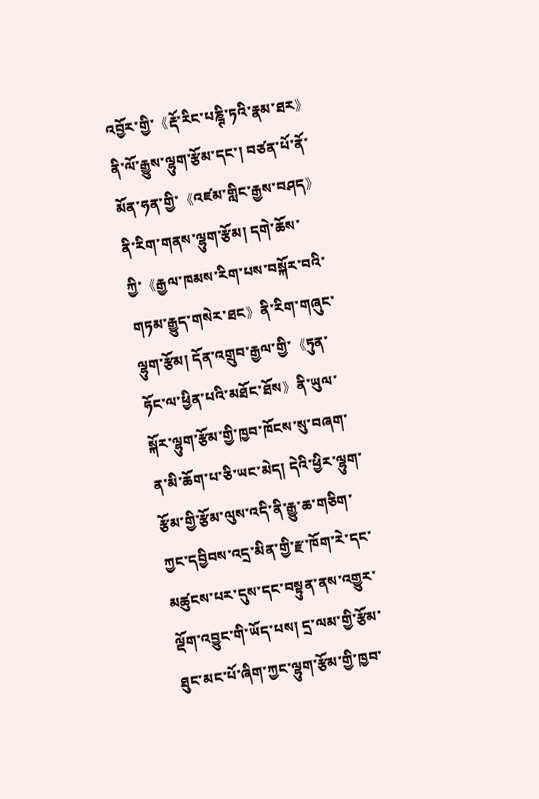འབྱོར་གྱི་《རྡོ་རིང་པཎྚི་ཏའི་རྣམ་ཐར》ནི་ལོ་རྒྱུས་ལྷུག་རྩོམ་དང་། བཙན་པོ་ནོ་མོན་ཧན་གྱི་《འཛམ་གླིང་རྒྱས་བཤད》ནི་རིག་གནས་ལྷུག་རྩོམ། དགེ་ཆོས་ཀྱི་《རྒྱལ་ཁམས་རིག་པས་བསྐོར་བའི་གཏམ་རྒྱུད་གསེར་ཐང》ནི་རིག་གཞུང་ལྷུག་རྩོམ། དོན་འགྲུབ་རྒྱལ་གྱི་《ཏུན་ཧོང་ལ་ཕྱིན་པའི་མཐོང་ཐོས》ནི་ཡུལ་སྐོར་ལྷུག་རྩོམ་གྱི་ཁྱབ་ཁོངས་སུ་བཞག་ན་མི་ཆོག་པ་ཅི་ཡང་མེད། དེའི་ཕྱིར་ལྷུག་རྩོམ་གྱི་རྩོམ་ལུས་འདི་ནི་རྒྱུ་ཆ་གཅིག་ཀྱང་དབྱིབས་འདྲ་མིན་གྱི་རྫ་ཁོག་རེ་དང་མཚུངས་པར་དུས་དང་བསྟུན་ནས་འགྱུར་ལྡོག་འབྱུང་གི་ཡོད་པས། དྲ་ལམ་གྱི་རྩོམ་ཐུང་མང་པོ་ཞིག་ཀྱང་ལྷུག་རྩོམ་གྱི་ཁྱབ་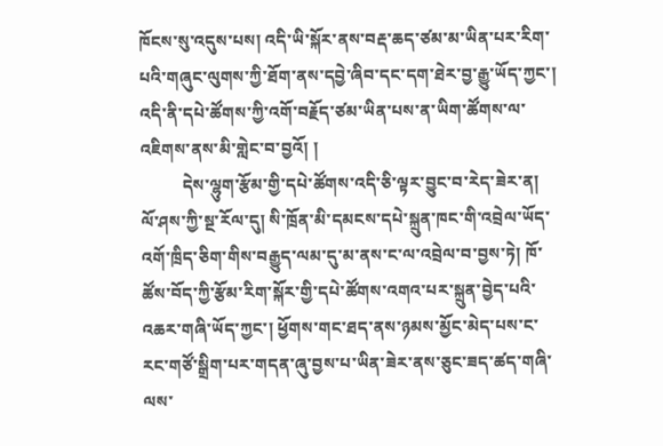ཁོངས་སུ་འདུས་པས། འདི་ཡི་སྐོར་ནས་བརྡ་ཆད་ཙམ་མ་ཡིན་པར་རིག་པའི་གཞུང་ལུགས་ཀྱི་ཐོག་ནས་དབྱེ་ཞིབ་དང་དག་ཐེར་བྱ་རྒྱུ་ཡོད་ཀྱང་། འདི་ནི་དཔེ་ཚོགས་ཀྱི་འགོ་བརྗོད་ཙམ་ཡིན་པས་ན་ཡིག་ཚོགས་ལ་འཇིགས་ནས་མི་གླེང་བ་བྱའོ། །
          དེས་ལྷུག་རྩོམ་གྱི་དཔེ་ཚོགས་འདི་ཅི་ལྟར་བྱུང་བ་རེད་ཟེར་ན། ལོ་ཤས་ཀྱི་སྔ་རོལ་དུ། སི་ཁྲོན་མི་དམངས་དཔེ་སྐྲུན་ཁང་གི་འབྲེལ་ཡོད་འགོ་ཁྲིད་ཅིག་གིས་བརྒྱུད་ལམ་དུ་མ་ནས་ང་ལ་འབྲེལ་བ་བྱས་ཏེ། ཁོ་ཚོས་བོད་ཀྱི་རྩོམ་རིག་སྐོར་གྱི་དཔེ་ཚོགས་འགའ་པར་སྐྲུན་བྱེད་པའི་འཆར་གཞི་ཡོད་ཀྱང་། ཕྱོགས་གང་ཐད་ནས་ཉམས་མྱོང་མེད་པས་ང་རང་གཙོ་སྒྲིག་པར་གདན་ཞུ་བྱས་པ་ཡིན་ཟེར་ནས་ཅུང་ཟད་ཚད་གཞི་ལས་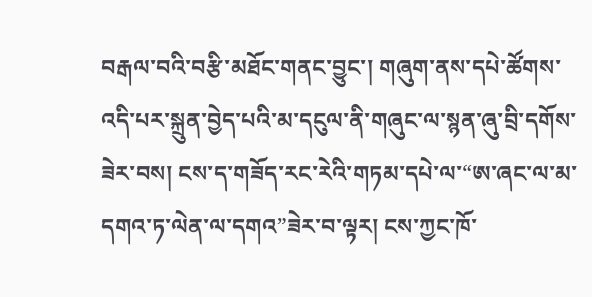བརྒལ་བའི་བརྩི་མཐོང་གནང་བྱུང་། གཞུག་ནས་དཔེ་ཚོགས་འདི་པར་སྐྲུན་བྱེད་པའི་མ་དངུལ་ནི་གཞུང་ལ་སྙན་ཞུ་བྲི་དགོས་ཟེར་བས། ངས་ད་གཟོད་རང་རེའི་གཏམ་དཔེ་ལ་“ཨ་ཞང་ལ་མ་དགའ་ཏ་ལེན་ལ་དགའ”ཟེར་བ་ལྟར། ངས་ཀྱང་ཁོ་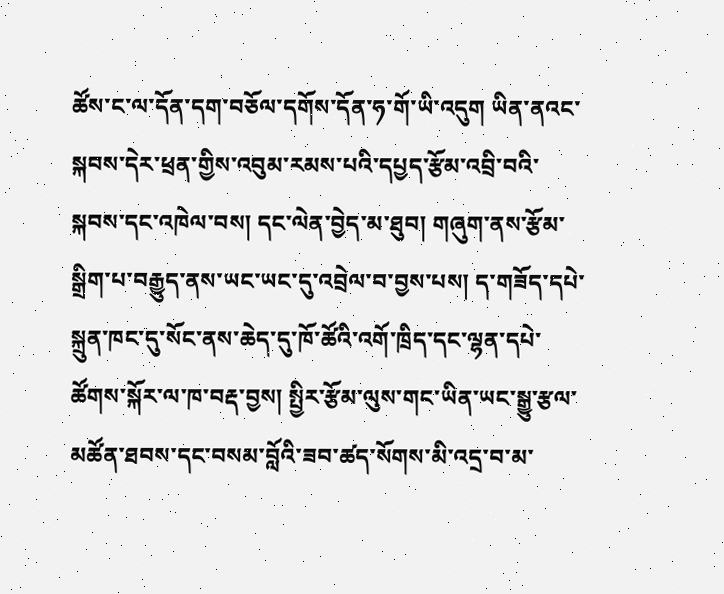ཚོས་ང་ལ་དོན་དག་བཅོལ་དགོས་དོན་ཧ་གོ་ཡི་འདུག ཡིན་ནའང་སྐབས་དེར་ཕྲན་གྱིས་འབུམ་རམས་པའི་དཔྱད་རྩོམ་འབྲི་བའི་སྐབས་དང་འཁེལ་བས། དང་ལེན་བྱེད་མ་ཐུབ། གཞུག་ནས་རྩོམ་སྒྲིག་པ་བརྒྱུད་ནས་ཡང་ཡང་དུ་འབྲེལ་བ་བྱས་པས། ད་གཟོད་དཔེ་སྐྲུན་ཁང་དུ་སོང་ནས་ཆེད་དུ་ཁོ་ཚོའི་འགོ་ཁྲིད་དང་ལྷན་དཔེ་ཚོགས་སྐོར་ལ་ཁ་བརྡ་བྱས། སྤྱིར་རྩོམ་ལུས་གང་ཡིན་ཡང་སྒྱུ་རྩལ་མཚོན་ཐབས་དང་བསམ་བློའི་ཟབ་ཚད་སོགས་མི་འདྲ་བ་མ་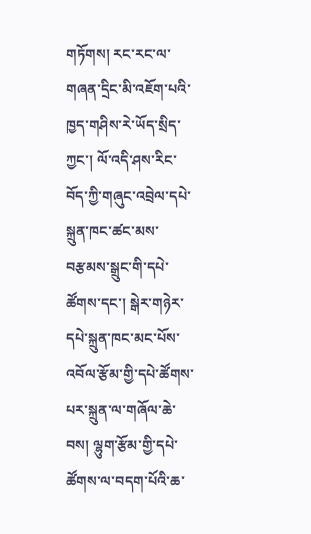གཏོགས། རང་རང་ལ་གཞན་དྲིང་མི་འཇོག་པའི་ཁྱད་གཤིས་རེ་ཡོད་སྲིད་ཀྱང་། ལོ་འདི་ཤས་རིང་བོད་ཀྱི་གཞུང་འབྲེལ་དཔེ་སྐྲུན་ཁང་ཚང་མས་བརྩམས་སྒྲུང་གི་དཔེ་ཚོགས་དང་། སྒེར་གཉེར་དཔེ་སྐྲུན་ཁང་མང་པོས་འབོལ་རྩོམ་གྱི་དཔེ་ཚོགས་པར་སྐྲུན་ལ་གཞོལ་ཆེ་བས། ལྷུག་རྩོམ་གྱི་དཔེ་ཚོགས་ལ་བདག་པོའི་ཆ་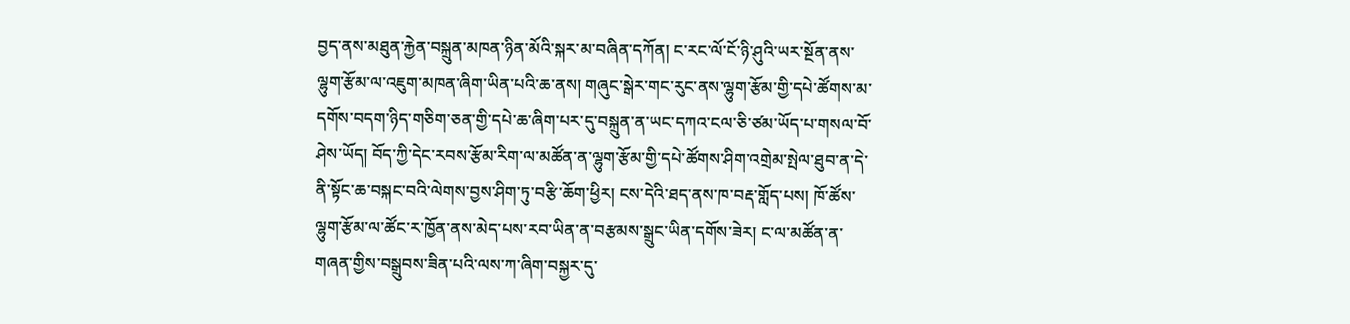བྱད་ནས་མཐུན་རྐྱེན་བསྐྲུན་མཁན་ཉིན་མོའི་སྐར་མ་བཞིན་དཀོན། ང་རང་ལོ་ངོ་ཉི་ཤུའི་ཡར་སྔོན་ནས་ལྷུག་རྩོམ་ལ་འཇུག་མཁན་ཞིག་ཡིན་པའི་ཆ་ནས། གཞུང་སྒེར་གང་རུང་ནས་ལྷུག་རྩོམ་གྱི་དཔེ་ཚོགས་མ་དགོས་བདག་ཉིད་གཅིག་ཅན་གྱི་དཔེ་ཆ་ཞིག་པར་དུ་བསྐྲུན་ན་ཡང་དཀའ་ངལ་ཅི་ཙམ་ཡོད་པ་གསལ་བོ་ཤེས་ཡོད། བོད་ཀྱི་དེང་རབས་རྩོམ་རིག་ལ་མཚོན་ན་ལྷུག་རྩོམ་གྱི་དཔེ་ཚོགས་ཤིག་འགྲེམ་སྤེལ་ཐུབ་ན་དེ་ནི་སྟོང་ཆ་བསྐང་བའི་ལེགས་བྱས་ཤིག་ཏུ་བརྩི་ཆོག་ཕྱིར། ངས་དེའི་ཐད་ནས་ཁ་བརྡ་གློད་པས། ཁོ་ཚོས་ལྷུག་རྩོམ་ལ་ཚོང་ར་ཁྱོན་ནས་མེད་པས་རབ་ཡིན་ན་བརྩམས་སྒྲུང་ཡིན་དགོས་ཟེར། ང་ལ་མཚོན་ན་གཞན་གྱིས་བསྒྲུབས་ཟིན་པའི་ལས་ཀ་ཞིག་བསྐྱར་དུ་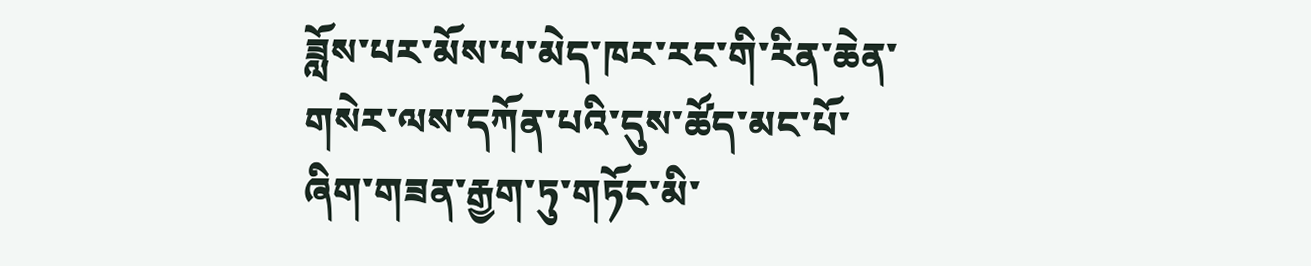ཟློས་པར་མོས་པ་མེད་ཁར་རང་གི་རིན་ཆེན་གསེར་ལས་དཀོན་པའི་དུས་ཚོད་མང་པོ་ཞིག་གཟན་རྒྱག་ཏུ་གཏོང་མི་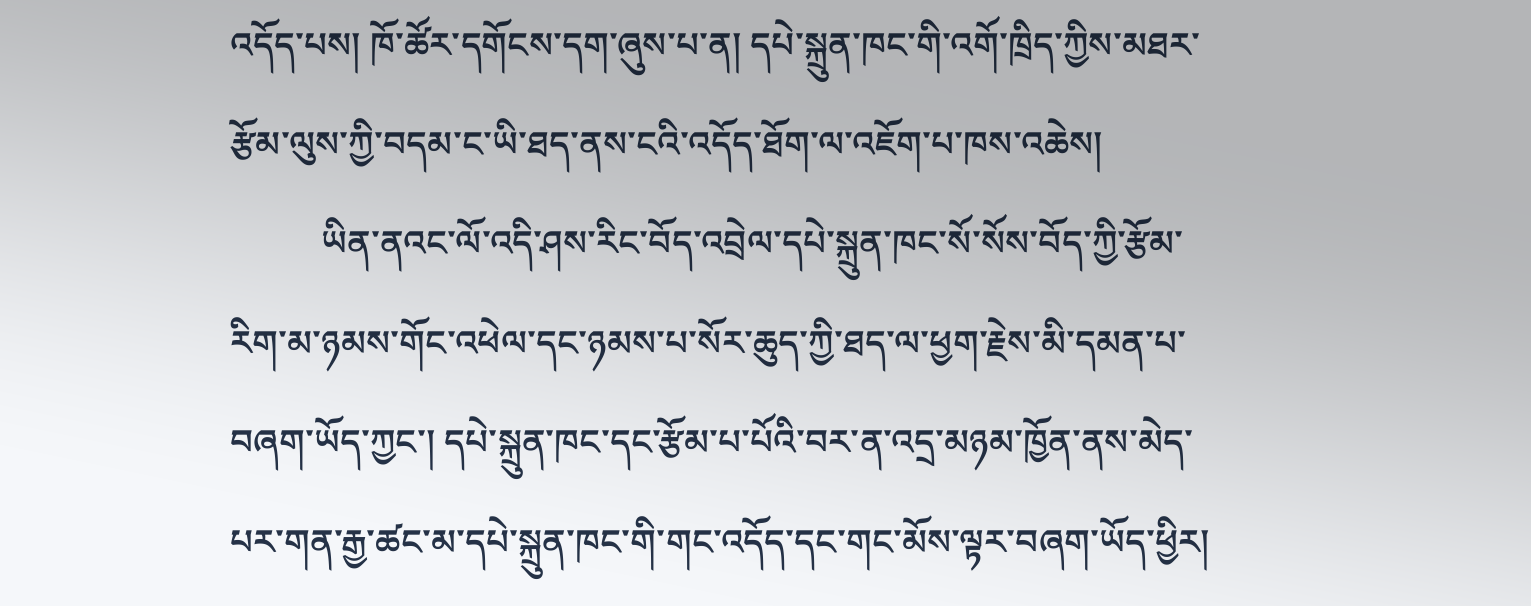འདོད་པས། ཁོ་ཚོར་དགོངས་དག་ཞུས་པ་ན། དཔེ་སྐྲུན་ཁང་གི་འགོ་ཁྲིད་ཀྱིས་མཐར་རྩོམ་ལུས་ཀྱི་བདམ་ང་ཡི་ཐད་ནས་ངའི་འདོད་ཐོག་ལ་འཇོག་པ་ཁས་འཆེས།
          ཡིན་ནའང་ལོ་འདི་ཤས་རིང་བོད་འབྲེལ་དཔེ་སྐྲུན་ཁང་སོ་སོས་བོད་ཀྱི་རྩོམ་རིག་མ་ཉམས་གོང་འཕེལ་དང་ཉམས་པ་སོར་ཆུད་ཀྱི་ཐད་ལ་ཕྱག་རྗེས་མི་དམན་པ་བཞག་ཡོད་ཀྱང་། དཔེ་སྐྲུན་ཁང་དང་རྩོམ་པ་པོའི་བར་ན་འདྲ་མཉམ་ཁྱོན་ནས་མེད་པར་གན་རྒྱ་ཚང་མ་དཔེ་སྐྲུན་ཁང་གི་གང་འདོད་དང་གང་མོས་ལྟར་བཞག་ཡོད་ཕྱིར།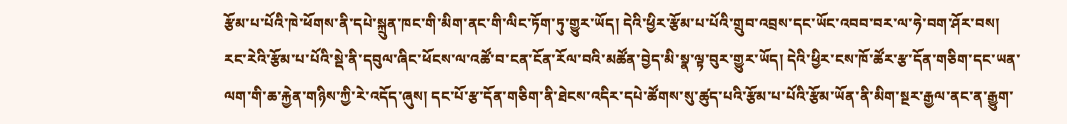རྩོམ་པ་པོའི་ཁེ་ཕོགས་ནི་དཔེ་སྐྲུན་ཁང་གི་མིག་ནང་གི་ལིང་ཏོག་ཏུ་གྱུར་ཡོད། དེའི་ཕྱིར་རྩོམ་པ་པོའི་གྲུབ་འབྲས་དང་ཡོང་འབབ་བར་ལ་ཧེ་བག་ཤོར་བས། རང་རེའི་རྩོམ་པ་པོའི་སྡེ་ནི་དབུལ་ཞིང་ཕོངས་ལ་འཚོ་བ་ངན་ངོན་རོལ་བའི་མཚོན་བྱེད་མི་སྣ་ལྟ་བུར་གྱུར་ཡོད། དེའི་ཕྱིར་ངས་ཁོ་ཚོར་རྩ་དོན་གཅིག་དང་ཡན་ལག་གི་ཆ་རྐྱེན་གཉིས་ཀྱི་རེ་འདོད་ཞུས། དང་པོ་རྩ་དོན་གཅིག་ནི་ཐེངས་འདིར་དཔེ་ཚོགས་སུ་ཚུད་པའི་རྩོམ་པ་པོའི་རྩོམ་ཡོན་ནི་མིག་སྔར་རྒྱལ་ནང་ན་རྒྱུག་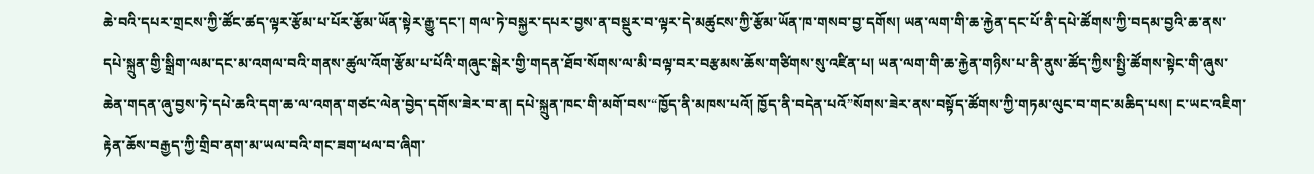ཆེ་བའི་དཔར་གྲངས་ཀྱི་ཚོང་ཚད་ལྟར་རྩོམ་པ་པོར་རྩོམ་ཡོན་སྟེར་རྒྱུ་དང་། གལ་ཏེ་བསྐྱར་དཔར་བྱས་ན་བསྡུར་བ་ལྟར་དེ་མཚུངས་ཀྱི་རྩོམ་ཡོན་ཁ་གསབ་བྱ་དགོས། ཡན་ལག་གི་ཆ་རྐྱེན་དང་པོ་ནི་དཔེ་ཚོགས་ཀྱི་བདམ་བྱའི་ཆ་ནས་དཔེ་སྐྲུན་གྱི་སྒྲིག་ལམ་དང་མ་འགལ་བའི་གནས་ཚུལ་འོག་རྩོམ་པ་པོའི་གཞུང་སྒེར་གྱི་གདན་ཐོབ་སོགས་ལ་མི་བལྟ་བར་བརྩམས་ཆོས་གཙིགས་སུ་འཛིན་པ། ཡན་ལག་གི་ཆ་རྐྱེན་གཉིས་པ་ནི་ནུས་ཚོད་ཀྱིས་སྤྱི་ཚོགས་སྟེང་གི་ཞུས་ཆེན་གདན་ཞུ་བྱས་ཏེ་དཔེ་ཆའི་དག་ཆ་ལ་འགན་གཙང་ལེན་བྱེད་དགོས་ཟེར་བ་ན། དཔེ་སྐྲུན་ཁང་གི་མགོ་བས་“ཁྱོད་ནི་མཁས་པའོ། ཁྱོད་ནི་བདེན་པའོ”སོགས་ཟེར་ནས་བསྟོད་ཚོགས་ཀྱི་གཏམ་ལུང་བ་གང་མཆིད་པས། ང་ཡང་འཇིག་རྟེན་ཆོས་བརྒྱད་ཀྱི་གྲིབ་ནག་མ་ཡལ་བའི་གང་ཟག་ཕལ་བ་ཞིག་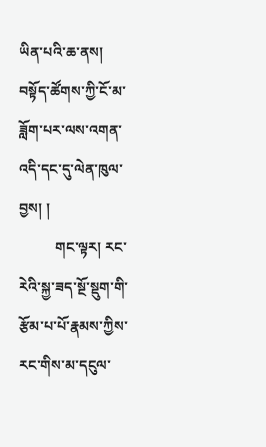ཡིན་པའི་ཆ་ནས། བསྟོད་ཚོགས་ཀྱི་ངོ་མ་ཟློག་པར་ལས་འགན་འདི་དང་དུ་ལེན་ཁུལ་བྱས། །
          གང་ལྟར། རང་རེའི་སྐྱ་ཟད་སྔོ་སྡུག་གི་རྩོམ་པ་པོ་རྣམས་ཀྱིས་རང་གིས་མ་དངུལ་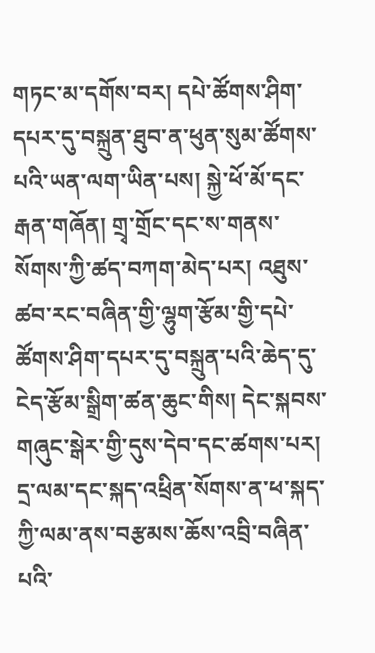གཏང་མ་དགོས་བར། དཔེ་ཚོགས་ཤིག་དཔར་དུ་བསྐྲུན་ཐུབ་ན་ཕུན་སུམ་ཚོགས་པའི་ཡན་ལག་ཡིན་པས། སྐྱེ་ཕོ་མོ་དང་རྒན་གཞོན། གྲྭ་གྲོང་དང་ས་གནས་སོགས་ཀྱི་ཚད་བཀག་མེད་པར། འཐུས་ཚབ་རང་བཞིན་གྱི་ལྷུག་རྩོམ་གྱི་དཔེ་ཚོགས་ཤིག་དཔར་དུ་བསྐྲུན་པའི་ཆེད་དུ་ངེད་རྩོམ་སྒྲིག་ཚན་ཆུང་གིས། དེང་སྐབས་གཞུང་སྒེར་གྱི་དུས་དེབ་དང་ཚགས་པར། དྲ་ལམ་དང་སྐད་འཕྲིན་སོགས་ན་ཕ་སྐད་ཀྱི་ལམ་ནས་བརྩམས་ཆོས་འབྲི་བཞིན་པའི་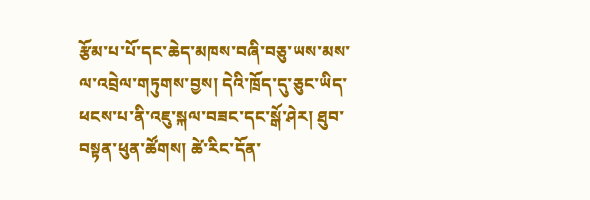རྩོམ་པ་པོ་དང་ཆེད་མཁས་བཞི་བཅུ་ཡས་མས་ལ་འབྲེལ་གཏུགས་བྱས། དེའི་ཁྲོད་དུ་ཅུང་ཡིད་ཕངས་པ་ནི་འཇུ་སྐལ་བཟང་དང་སྒོ་ཤེར། ཐུབ་བསྟན་ཕུན་ཚོགས། ཚེ་རིང་དོན་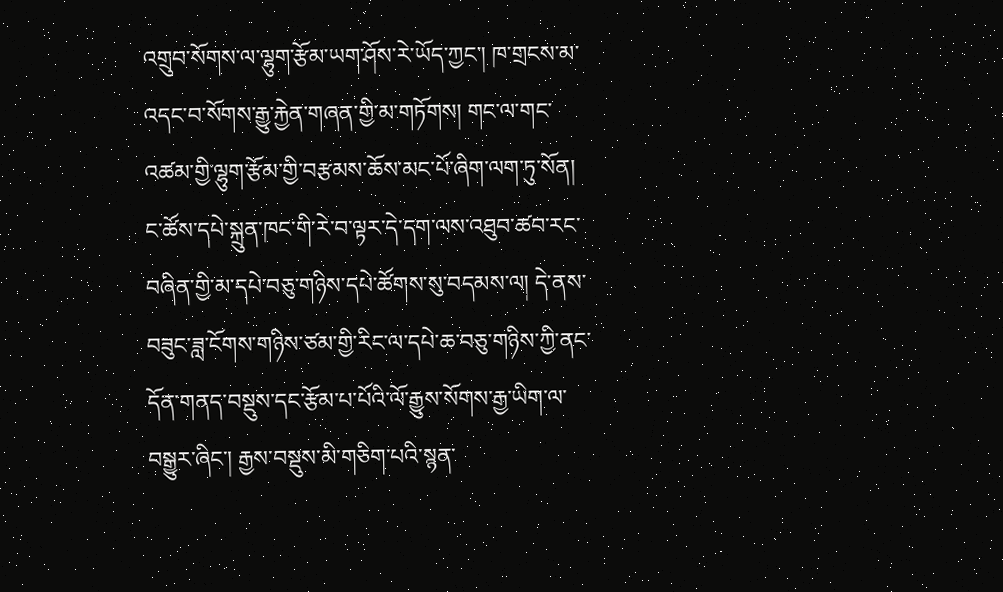འགྲུབ་སོགས་ལ་ལྷུག་རྩོམ་ཡག་ཤོས་རེ་ཡོད་ཀྱང་། ཁ་གྲངས་མ་འདང་བ་སོགས་རྒྱུ་རྐྱེན་གཞན་གྱི་མ་གཏོགས། གང་ལ་གང་འཚམ་གྱི་ལྷུག་རྩོམ་གྱི་བརྩམས་ཆོས་མང་པོ་ཞིག་ལག་ཏུ་སོན། ང་ཚོས་དཔེ་སྐྲུན་ཁང་གི་རེ་བ་ལྟར་དེ་དག་ལས་འཐུབ་ཚབ་རང་བཞིན་གྱི་མ་དཔེ་བཅུ་གཉིས་དཔེ་ཚོགས་སུ་བདམས་ལ། དེ་ནས་བཟུང་ཟླ་ངོགས་གཉིས་ཙམ་གྱི་རིང་ལ་དཔེ་ཆ་བཅུ་གཉིས་ཀྱི་ནང་དོན་གནད་བསྡུས་དང་རྩོམ་པ་པོའི་ལོ་རྒྱུས་སོགས་རྒྱ་ཡིག་ལ་བསྒྱུར་ཞིང་། རྒྱས་བསྡུས་མི་གཅིག་པའི་སྙན་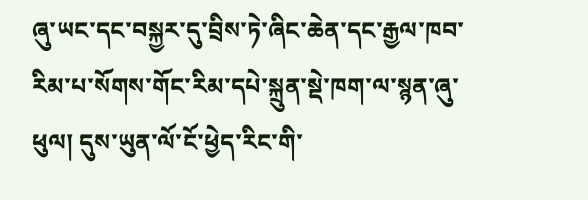ཞུ་ཡང་དང་བསྐྱར་དུ་བྲིས་ཏེ་ཞིང་ཆེན་དང་རྒྱལ་ཁབ་རིམ་པ་སོགས་གོང་རིམ་དཔེ་སྐྲུན་སྡེ་ཁག་ལ་སྙན་ཞུ་ཕུལ། དུས་ཡུན་ལོ་ངོ་ཕྱེད་རིང་གི་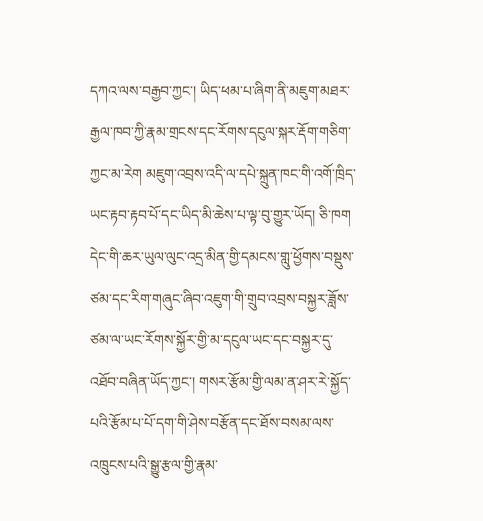དཀའ་ལས་བརྒྱབ་ཀྱང་། ཡིད་ཕམ་པ་ཞིག་ནི་མཇུག་མཐར་རྒྱལ་ཁབ་ཀྱི་རྣམ་གྲངས་དང་རོགས་དངུལ་སྐར་རྡོག་གཅིག་ཀྱང་མ་རེག མཇུག་འབྲས་འདི་ལ་དཔེ་སྐྲུན་ཁང་གི་འགོ་ཁྲིད་ཡང་རྟབ་རྟབ་པོ་དང་ཡིད་མི་ཆེས་པ་ལྟ་བུ་གྱུར་ཡོད། ཅི་ཁག དེང་གི་ཆར་ཡུལ་ལུང་འདྲ་མིན་གྱི་དམངས་གླུ་ཕྱོགས་བསྡུས་ཙམ་དང་རིག་གཞུང་ཞིབ་འཇུག་གི་གྲུབ་འབྲས་བསྐྱར་ཟློས་ཙམ་ལ་ཡང་རོགས་སྐྱོར་གྱི་མ་དངུལ་ཡང་དང་བསྐྱར་དུ་འཐོབ་བཞིན་ཡོད་ཀྱང་། གསར་རྩོམ་གྱི་ལམ་ན་ཤར་རེ་སྐྱོད་པའི་རྩོམ་པ་པོ་དག་གི་ཤེས་བརྩོན་དང་ཐོས་བསམ་ལས་འཁྲུངས་པའི་སྒྱུ་རྩལ་གྱི་རྣམ་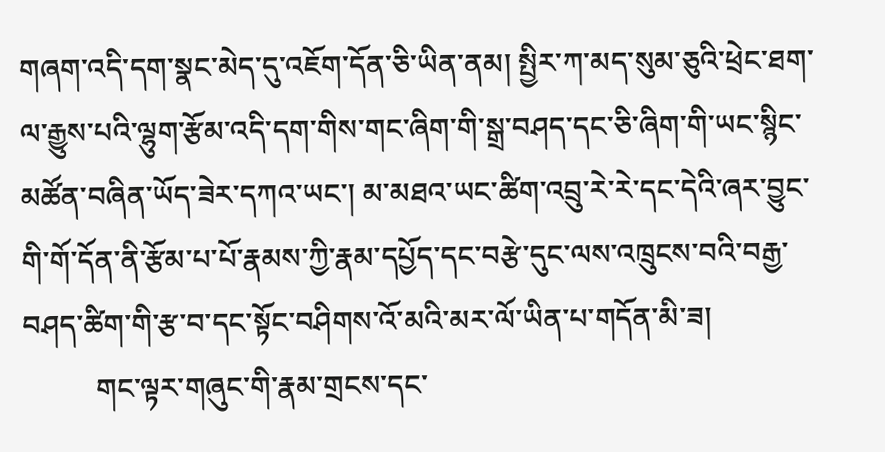གཞག་འདི་དག་སྣང་མེད་དུ་འཇོག་དོན་ཅི་ཡིན་ནམ། སྤྱིར་ཀ་མད་སུམ་ཅུའི་ཕྲེང་ཐག་ལ་རྒྱུས་པའི་ལྷུག་རྩོམ་འདི་དག་གིས་གང་ཞིག་གི་སྒྲ་བཤད་དང་ཅི་ཞིག་གི་ཡང་སྙིང་མཚོན་བཞིན་ཡོད་ཟེར་དཀའ་ཡང་། མ་མཐའ་ཡང་ཚིག་འབྲུ་རེ་རེ་དང་དེའི་ཞར་བྱུང་གི་གོ་དོན་ནི་རྩོམ་པ་པོ་རྣམས་ཀྱི་རྣམ་དཔྱོད་དང་བརྩེ་དུང་ལས་འཁྲུངས་བའི་བརྒྱ་བཤད་ཚིག་གི་རྩ་བ་དང་སྟོང་བཤིགས་འོ་མའི་མར་ལོ་ཡིན་པ་གདོན་མི་ཟ།
          གང་ལྟར་གཞུང་གི་རྣམ་གྲངས་དང་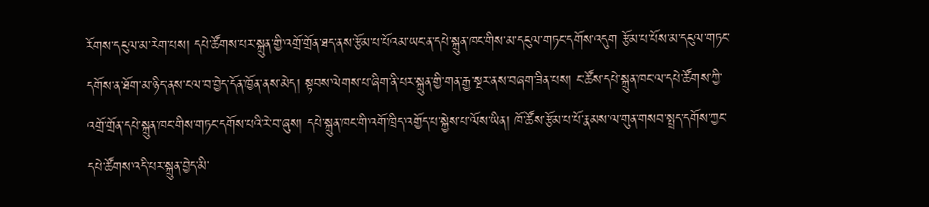རོགས་དངུལ་མ་རེག་པས། དཔེ་ཚོགས་པར་སྐྲུན་གྱི་འགྲོ་གྲོན་ཐད་ནས་རྩོམ་པ་པོའམ་ཡང་ན་དཔེ་སྐྲུན་ཁང་གིས་མ་དངུལ་གཏང་དགོས་འདུག རྩོམ་པ་པོས་མ་དངུལ་གཏང་དགོས་ན་ཐོག་མ་ཉིད་ནས་ངལ་བ་བྱེད་དོན་ཁྱོན་ནས་མེད། སྟབས་ལེགས་པ་ཞིག་ནི་པར་སྐྲུན་གྱི་གན་རྒྱ་སྔར་ནས་བཞག་ཟིན་པས། ང་ཚོས་དཔེ་སྐྲུན་ཁང་ལ་དཔེ་ཚོགས་ཀྱི་འགྲོ་གྲོན་དཔེ་སྐྲུན་ཁང་གིས་གཏང་དགོས་པའི་རེ་བ་ཞུས། དཔེ་སྐྲུན་ཁང་གི་འགོ་ཁྲིད་འགྱོད་པ་སྐྱེས་པ་ལོས་ཡིན། ཁོ་ཚོས་རྩོམ་པ་པོ་རྣམས་ལ་གུན་གསབ་སྤྲད་དགོས་ཀྱང་དཔེ་ཚོགས་འདི་པར་སྐྲུན་བྱེད་མི་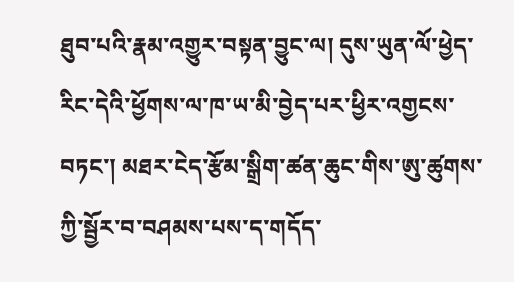ཐུབ་པའི་རྣམ་འགྱུར་བསྟན་བྱུང་ལ། དུས་ཡུན་ལོ་ཕྱེད་རིང་དེའི་ཕྱོགས་ལ་ཁ་ཡ་མི་བྱེད་པར་ཕྱིར་འགྱངས་བཏང་། མཐར་ངེད་རྩོམ་སྒྲིག་ཚན་ཆུང་གིས་ཨུ་ཚུགས་ཀྱི་སྦྱོར་བ་བཤམས་པས་ད་གདོད་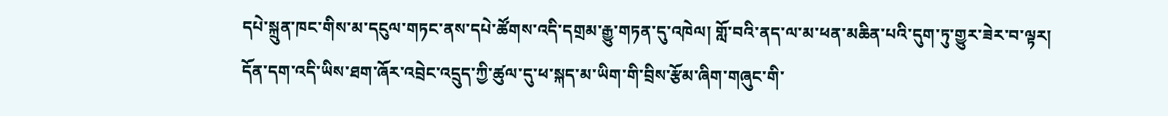དཔེ་སྐྲུན་ཁང་གིས་མ་དངུལ་གཏང་ནས་དཔེ་ཚོགས་འདི་དགྲམ་རྒྱུ་གཏན་དུ་འཁེལ། གློ་བའི་ནད་ལ་མ་ཕན་མཆིན་པའི་དུག་ཏུ་གྱུར་ཟེར་བ་ལྟར། དོན་དག་འདི་ཡིས་ཐག་ཞོར་འབྲེང་འདྲུད་ཀྱི་ཚུལ་དུ་ཕ་སྐད་མ་ཡིག་གི་བྲིས་རྩོམ་ཞིག་གཞུང་གི་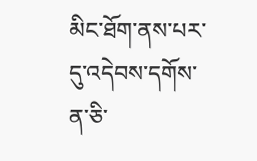མིང་ཐོག་ནས་པར་དུ་འདེབས་དགོས་ན་ཅི་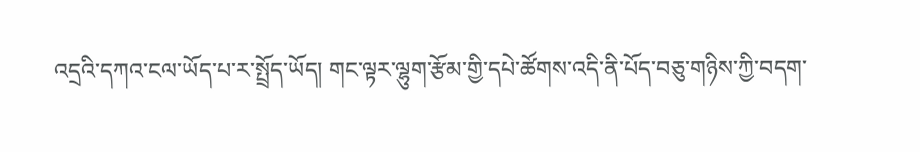འདྲའི་དཀའ་ངལ་ཡོད་པ་ར་སྤྲོད་ཡོད། གང་ལྟར་ལྷུག་རྩོམ་གྱི་དཔེ་ཚོགས་འདི་ནི་པོད་བཅུ་གཉིས་ཀྱི་བདག་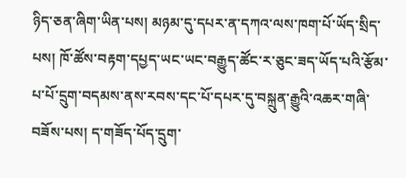ཉིད་ཅན་ཞིག་ཡིན་པས། མཉམ་དུ་དཔར་ན་དཀའ་ལས་ཁག་པོ་ཡོད་སྲིད་པས། ཁོ་ཚོས་བརྟག་དཔྱད་ཡང་ཡང་བརྒྱུད་ཚོང་ར་ཅུང་ཟད་ཡོད་པའི་རྩོམ་པ་པོ་དྲུག་བདམས་ནས་རབས་དང་པོ་དཔར་དུ་བསྐྲུན་རྒྱུའི་འཆར་གཞི་བཟོས་པས། ད་གཟོད་པོད་དྲུག་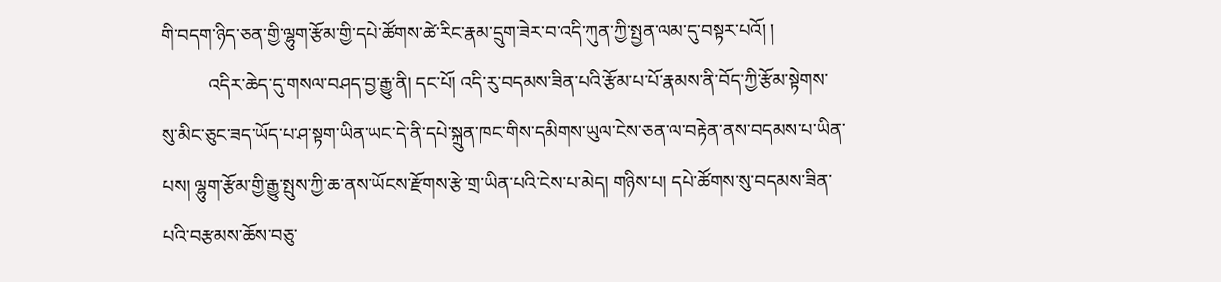གི་བདག་ཉིད་ཅན་གྱི་ལྷུག་རྩོམ་གྱི་དཔེ་ཚོགས་ཚེ་རིང་རྣམ་དྲུག་ཟེར་བ་འདི་ཀུན་ཀྱི་སྤྱན་ལམ་དུ་བསྟར་པའོ། །
          འདིར་ཆེད་དུ་གསལ་བཤད་བྱ་རྒྱུ་ནི། དང་པོ། འདི་རུ་བདམས་ཟིན་པའི་རྩོམ་པ་པོ་རྣམས་ནི་བོད་ཀྱི་རྩོམ་སྟེགས་སུ་མིང་ཅུང་ཟད་ཡོད་པ་ཤ་སྟག་ཡིན་ཡང་དེ་ནི་དཔེ་སྐྲུན་ཁང་གིས་དམིགས་ཡུལ་ངེས་ཅན་ལ་བརྟེན་ནས་བདམས་པ་ཡིན་པས། ལྷུག་རྩོམ་གྱི་རྒྱུ་སྤུས་ཀྱི་ཆ་ནས་ཡོངས་རྫོགས་རྩེ་གྲ་ཡིན་པའི་ངེས་པ་མེད། གཉིས་པ། དཔེ་ཚོགས་སུ་བདམས་ཟིན་པའི་བརྩམས་ཆོས་བཅུ་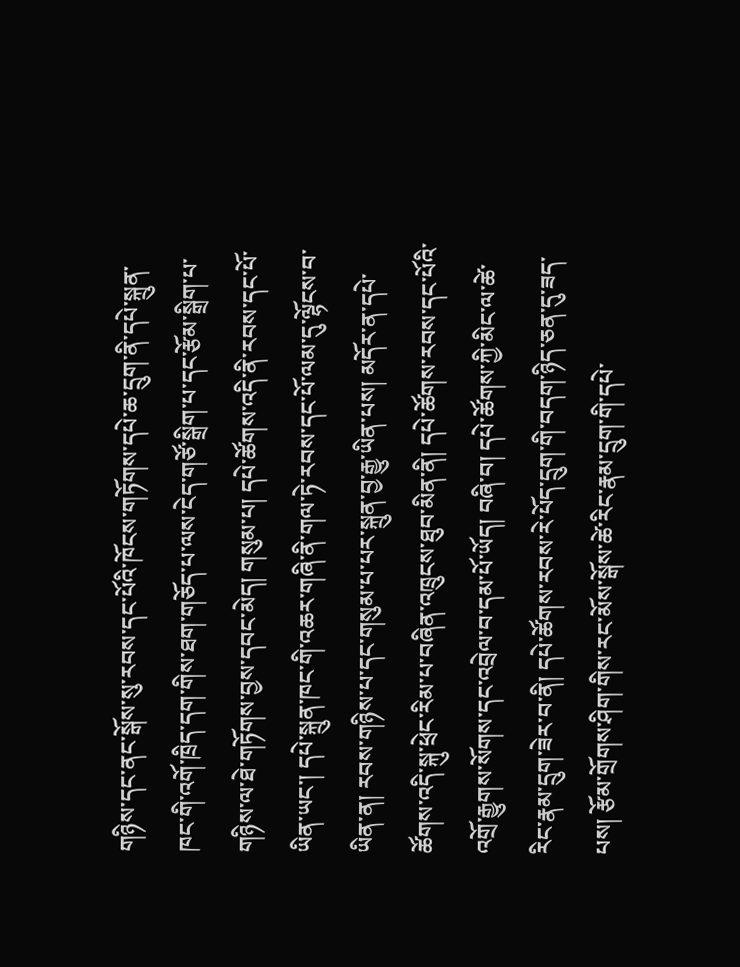གཉིས་དང་ནང་སྒོས་སུ་རབས་དང་པོའི་ཁོངས་གཏོགས་དཔེ་ཆ་དྲུག་ནི་དཔེ་སྐྲུན་ཁང་གི་འགོ་ཁྲིད་དག་གིས་ཐག་གཅོད་པ་ལས་ངེད་གཙོ་སྒྲིག་པ་དང་རྩོམ་སྒྲིག་པ་གཉིས་ལ་ཐེ་གཏོགས་བྱས་དབང་མེད། གསུམ་པ། དཔེ་ཚོགས་འདི་ནི་རབས་དང་པོ་ཡིན་ཡང་། དཔེ་སྐྲུན་ཁང་གི་འཆར་གཞི་ནི་གལ་ཏེ་རབས་དང་པོ་ལམ་དུ་ལྷོངས་བ་ཡིན་ན། རབས་གཉིས་པ་དང་གསུམ་པ་པར་སྐྲུན་བྱ་རྒྱུ་ཡིན་པས། མདོར་ན་དཔེ་ཚོགས་འདི་སྐུ་ཕྲེང་རིམ་པ་བཞིན་འཁྲུངས་ཐུབ་མིན་ནི། དཔེ་ཚོགས་རབས་དང་པོའི་འགྲོ་རྒྱུགས་སོགས་དང་འབྲེལ་བ་དམ་པོ་ཡོད། བཞི་བ། དཔེ་ཚོགས་ཀྱི་མིང་ལ་ཚེ་རིང་རྣམ་དྲུག་ཟེར་བ་ནི། དཔེ་ཚོགས་རབས་རེ་པོད་དྲུག་གི་བདག་ཉིད་ཅན་དུ་ཟད་པས། རྩོམ་གྲོགས་ཤིག་གིས་རང་མོས་སྒོས་ཚེ་རིང་རྣམ་དྲུག་གི་དཔེ་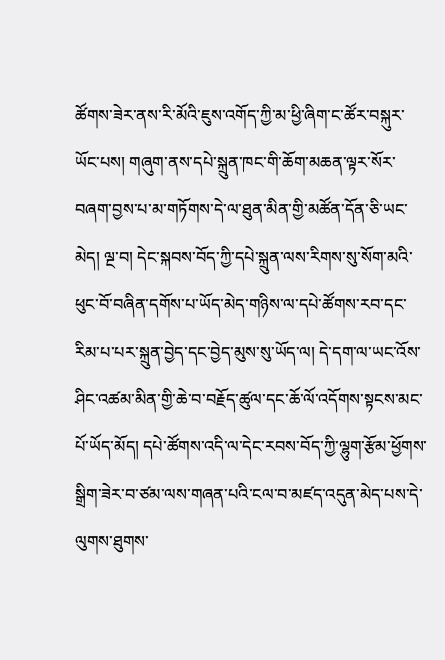ཚོགས་ཟེར་ནས་རི་མོའི་ཇུས་འགོད་ཀྱི་མ་ཕྱི་ཞིག་ང་ཚོར་བསྐུར་ཡོང་པས། གཞུག་ནས་དཔེ་སྐྲུན་ཁང་གི་ཆོག་མཆན་ལྟར་སོར་བཞག་བྱས་པ་མ་གཏོགས་དེ་ལ་ཐུན་མིན་གྱི་མཚོན་དོན་ཅི་ཡང་མེད། ལྔ་བ། དེང་སྐབས་བོད་ཀྱི་དཔེ་སྐྲུན་ལས་རིགས་སུ་སོག་མའི་ཕུང་བོ་བཞིན་དགོས་པ་ཡོད་མེད་གཉིས་ལ་དཔེ་ཚོགས་རབ་དང་རིམ་པ་པར་སྐྲུན་བྱེད་དང་བྱེད་མུས་སུ་ཡོད་ལ། དེ་དག་ལ་ཡང་འོས་ཤིང་འཚམ་མིན་གྱི་ཆེ་བ་བརྗོད་ཚུལ་དང་ཆོ་ལོ་འདོགས་སྟངས་མང་པོ་ཡོད་མོད། དཔེ་ཚོགས་འདི་ལ་དེང་རབས་བོད་ཀྱི་ལྷུག་རྩོམ་ཕྱོགས་སྒྲིག་ཟེར་བ་ཙམ་ལས་གཞན་པའི་ངལ་བ་མཛད་འདུན་མེད་པས་དེ་ལུགས་ཐུགས་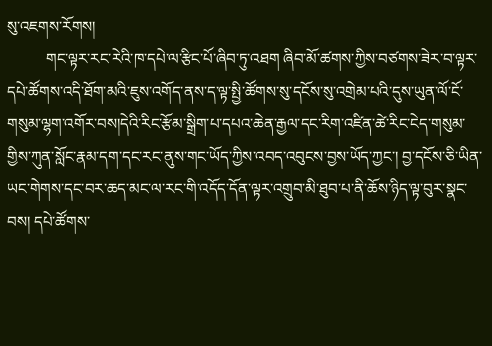སུ་འཇགས་རོགས།
          གང་ལྟར་རང་རེའི་ཁ་དཔེ་ལ་རྩིང་པོ་ཞིབ་ཏུ་འཐག ཞིབ་མོ་ཚགས་ཀྱིས་བཙགས་ཟེར་བ་ལྟར་དཔེ་ཚོགས་འདི་ཐོག་མའི་ཇུས་འགོད་ནས་ད་ལྟ་སྤྱི་ཚོགས་སུ་དངོས་སུ་འགྲེམ་པའི་དུས་ཡུན་ལོ་ངོ་གསུམ་ལྷག་འགོར་བས།དེའི་རིང་རྩོམ་སྒྲིག་པ་དཔའ་ཆེན་རྒྱལ་དང་རིག་འཛིན་ཚེ་རིང་ངེད་གསུམ་གྱིས་ཀུན་སློང་རྣམ་དག་དང་རང་ནུས་གང་ཡོད་ཀྱིས་འབད་འབུངས་བྱས་ཡོད་ཀྱང་། བྱ་དངོས་ཅི་ཡིན་ཡང་གེགས་དང་བར་ཆད་མང་ལ་རང་གི་འདོད་དོན་ལྟར་འགྲུབ་མི་ཐུབ་པ་ནི་ཆོས་ཉིད་ལྟ་བུར་སྣང་བས། དཔེ་ཚོགས་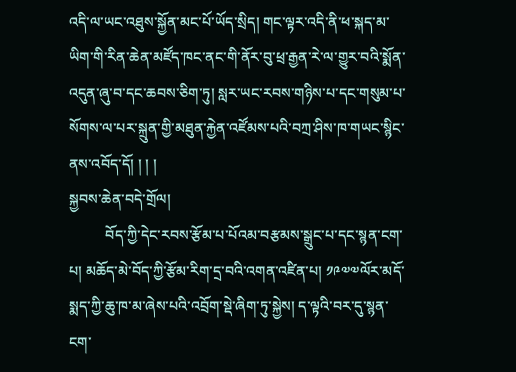འདི་ལ་ཡང་འཐུས་སྐྱོན་མང་པོ་ཡོད་སྲིད། གང་ལྟར་འདི་ནི་ཕ་སྐད་མ་ཡིག་གི་རིན་ཆེན་མཛོད་ཁང་ནང་གི་ནོར་བུ་ཕྲ་རྒྱན་རེ་ལ་གྱུར་བའི་སྨོན་འདུན་ཞུ་བ་དང་ཆབས་ཅིག་ཏུ། སླར་ཡང་རབས་གཉིས་པ་དང་གསུམ་པ་སོགས་ལ་པར་སྐྲུན་གྱི་མཐུན་རྐྱེན་འཛོམས་པའི་བཀྲ་ཤིས་ཁ་གཡང་སྙིང་ནས་འབོད་དོ། ། ། །
སྐྱབས་ཆེན་བདེ་གྲོལ།
          བོད་ཀྱི་དེང་རབས་རྩོམ་པ་པོའམ་བརྩམས་སྒྲུང་པ་དང་སྙན་ངག་པ། མཆོད་མེ་བོད་ཀྱི་རྩོམ་རིག་དྲ་བའི་འགན་འཛིན་པ། ༡༩༧༧ལོར་མདོ་སྨད་ཀྱི་ཆུ་ཁ་མ་ཞེས་པའི་འབྲོག་སྡེ་ཞིག་ཏུ་སྐྱེས། ད་ལྟའི་བར་དུ་སྙན་ངག་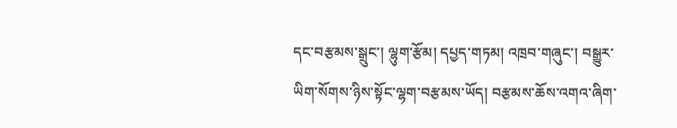དང་བརྩམས་སྒྲུང་། ལྷུག་རྩོམ། དཔྱད་གཏམ། འཁྲབ་གཞུང་། བསྒྱུར་ཡིག་སོགས་ཉིས་སྟོང་ལྷག་བརྩམས་ཡོད། བརྩམས་ཆོས་འགའ་ཞིག་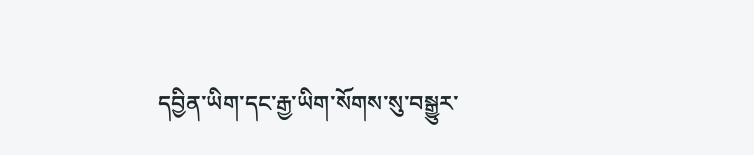དབྱིན་ཡིག་དང་རྒྱ་ཡིག་སོགས་སུ་བསྒྱུར་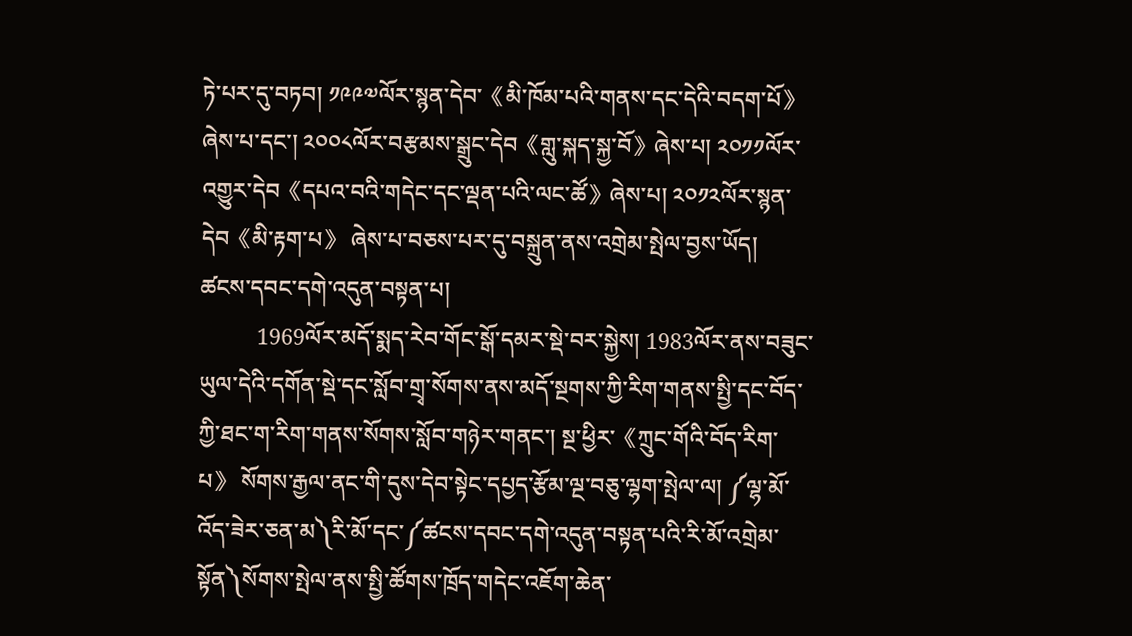ཏེ་པར་དུ་བཏབ། ༡༩༩༧ལོར་སྙན་དེབ་《མི་ཁོམ་པའི་གནས་དང་དེའི་བདག་པོ》ཞེས་པ་དང་། ༢༠༠༨ལོར་བརྩམས་སྒྲུང་དེབ《གླུ་སྐད་སྐྱ་བོ》ཞེས་པ། ༢༠༡༡ལོར་འགྱུར་དེབ《དཔའ་བའི་གདེང་དང་ལྡན་པའི་ལང་ཚོ》ཞེས་པ། ༢༠༡༢ལོར་སྙན་དེབ《མི་རྟག་པ》 ཞེས་པ་བཅས་པར་དུ་བསྐྲུན་ནས་འགྲེམ་སྤེལ་བྱས་ཡོད།
ཚངས་དབང་དགེ་འདུན་བསྟན་པ།
          1969ལོར་མདོ་སྨད་རེབ་གོང་སྒོ་དམར་སྡེ་བར་སྐྱེས། 1983ལོར་ནས་བཟུང་ཡུལ་དེའི་དགོན་སྡེ་དང་སློབ་གྲྭ་སོགས་ནས་མདོ་སྔགས་ཀྱི་རིག་གནས་སྤྱི་དང་བོད་ཀྱི་ཐང་ག་རིག་གནས་སོགས་སློབ་གཉེར་གནང་། སྔ་ཕྱིར་《ཀྲུང་གོའི་བོད་རིག་པ》 སོགས་རྒྱལ་ནང་གི་དུས་དེབ་སྟེང་དཔྱད་རྩོམ་ལྔ་བཅུ་ལྷག་སྤེལ་ལ། ༼ལྷ་མོ་འོད་ཟེར་ཅན་མ༽རི་མོ་དང་༼ཚངས་དབང་དགེ་འདུན་བསྟན་པའི་རི་མོ་འགྲེམ་སྟོན༽སོགས་སྤེལ་ནས་སྤྱི་ཚོགས་ཁྲོད་གདེང་འཇོག་ཆེན་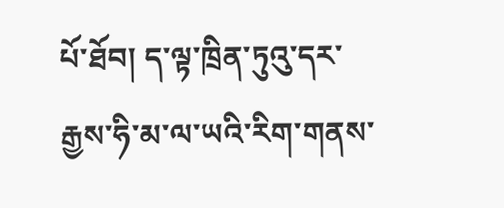པོ་ཐོབ། ད་ལྟ་ཁྲིན་ཏུའུ་དར་རྒྱས་ཧི་མ་ལ་ཡའི་རིག་གནས་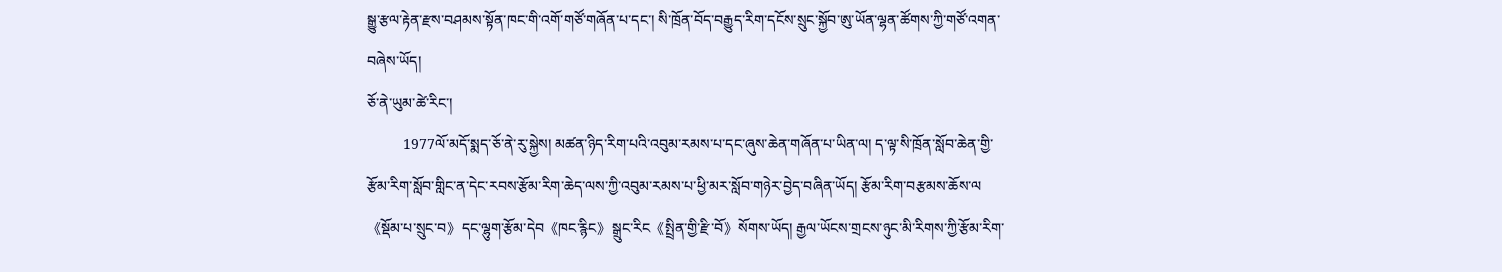སྒྱུ་རྩལ་རྟེན་རྫས་བཤམས་སྟོན་ཁང་གི་འགོ་གཙོ་གཞོན་པ་དང་། སི་ཁྲོན་བོད་བརྒྱུད་རིག་དངོས་སྲུང་སྐྱོབ་ཨུ་ཡོན་ལྷན་ཚོགས་ཀྱི་གཙོ་འགན་བཞེས་ཡོད།
ཅོ་ནེ་ཡུམ་ཚེ་རིང་།
          1977ལོ་མདོ་སྨད་ཅོ་ནེ་རུ་སྐྱེས། མཚན་ཉིད་རིག་པའི་འབུམ་རམས་པ་དང་ཞུས་ཆེན་གཞོན་པ་ཡིན་ལ། ད་ལྟ་སི་ཁྲོན་སློབ་ཆེན་གྱི་རྩོམ་རིག་སློབ་གླིང་ན་དེང་རབས་རྩོམ་རིག་ཆེད་ལས་ཀྱི་འབུམ་རམས་པ་ཕྱི་མར་སློབ་གཉེར་བྱེད་བཞིན་ཡོད། རྩོམ་རིག་བརྩམས་ཆོས་ལ《སྡོམ་པ་སྲུང་བ》དང་ལྷུག་རྩོམ་དེབ《ཁང་རྙིང》སྒྲུང་རིང《སྤྲིན་གྱི་རྫི་བོ》སོགས་ཡོད། རྒྱལ་ཡོངས་གྲངས་ཉུང་མི་རིགས་ཀྱི་རྩོམ་རིག་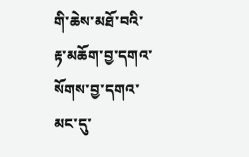གི་ཆེས་མཐོ་བའི་རྟ་མཆོག་བྱ་དགའ་སོགས་བྱ་དགའ་མང་དུ་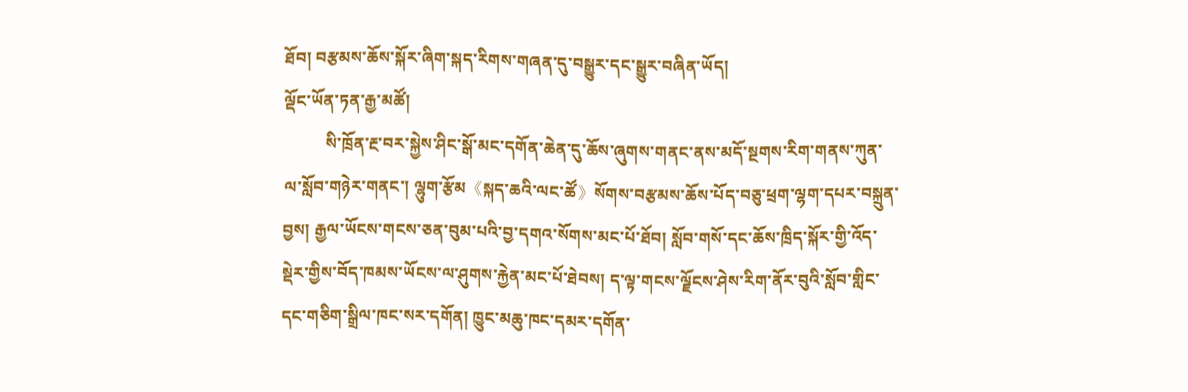ཐོབ། བརྩམས་ཆོས་སྐོར་ཞིག་སྐད་རིགས་གཞན་དུ་བསྒྱུར་དང་སྒྱུར་བཞིན་ཡོད།
ལྡོང་ཡོན་ཏན་རྒྱ་མཚོ།
          སི་ཁྲོན་རྔ་བར་སྐྱེས་ཤིང་སྒོ་མང་དགོན་ཆེན་དུ་ཆོས་ཞུགས་གནང་ནས་མདོ་སྔགས་རིག་གནས་ཀུན་ལ་སློབ་གཉེར་གནང་། ལྷུག་རྩོམ《སྐད་ཆའི་ལང་ཚོ》སོགས་བརྩམས་ཆོས་པོད་བཅུ་ཕྲག་ལྷག་དཔར་བསྐྲུན་བྱས། རྒྱལ་ཡོངས་གངས་ཅན་བུམ་པའི་བྱ་དགའ་སོགས་མང་པོ་ཐོབ། སློབ་གསོ་དང་ཆོས་ཁྲིད་སྐོར་གྱི་འོད་སྡེར་གྱིས་བོད་ཁམས་ཡོངས་ལ་ཤུགས་རྐྱེན་མང་པོ་ཐེབས། ད་ལྟ་གངས་ལྗོངས་ཤེས་རིག་ནོར་བུའི་སློབ་གླིང་དང་གཅིག་སྒྲིལ་ཁང་སར་དགོན། ཁྱུང་མཆུ་ཁང་དམར་དགོན་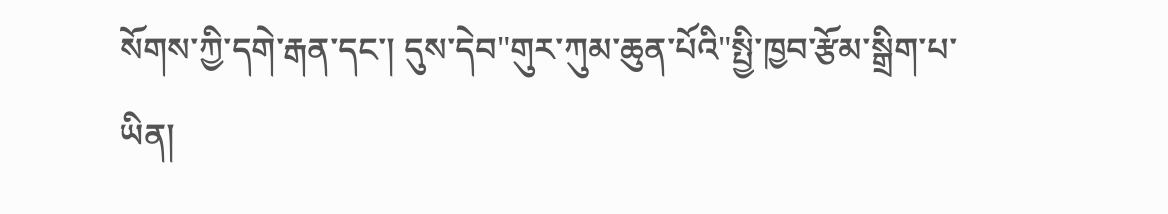སོགས་ཀྱི་དགེ་རྒན་དང་། དུས་དེབ"གུར་ཀུམ་ཆུན་པོའི"སྤྱི་ཁྱབ་རྩོམ་སྒྲིག་པ་ཡིན།